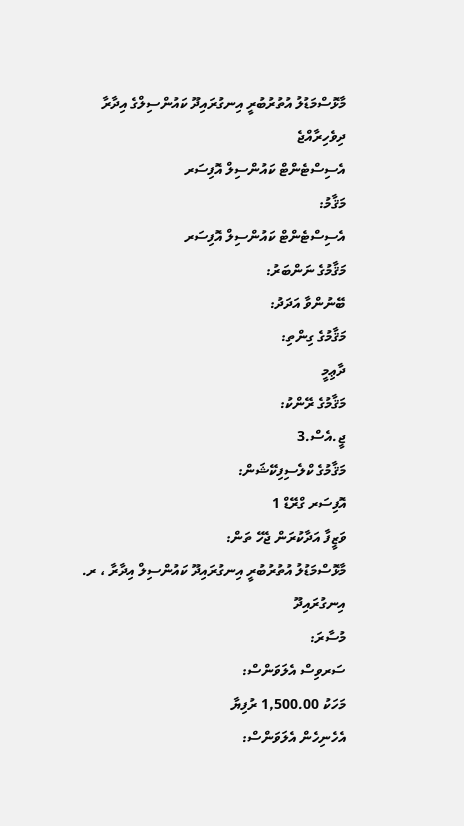މާޅޮސްމަޑުލު އުތުރުބުރީ އިނގުރައިދޫ ކައުންސިލްގެ އިދާރާ
ދިވެހިރާއްޖެ
އެސިސްޓެންޓް ކައުންސިލް އޮފިސަރ
މަޤާމު:
އެސިސްޓެންޓް ކައުންސިލް އޮފިސަރ
މަޤާމުގެ ނަންބަރު:
ބޭނުންވާ އަދަދު:
މަޤާމުގެ ގިންތި:
ދާޢިމީ
މަޤާމުގެ ރޭންކު:
ޖީ.އެސް.3
މަޤާމުގެ ކްލެސިފިކޭޝަން:
އޮފިސަރ ގްރޭޑް 1
ވަޒީފާ އަދާކުރަން ޖެހޭ ތަން:
މާޅޮސްމަޑުލު އުތުރުބުރީ އިނގުރައިދޫ ކައުންސިލް އިދާރާ ، ރ. އިނގުރައިދޫ
މުސާރަ:
ސަރވިސް އެލަވަންސް:
މަހަކު 1,500.00 ރުފިޔާ
އެހެނިހެން އެލަވަންސް: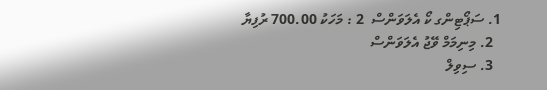1. ސަޕޯޓިންގ ކޯ އެލަވަންސް  2 : މަހަކު 700.00 ރުފިޔާ
  2. މިނިމަމް ވޭޖު އެލަވަންސް
  3. ސިވިލް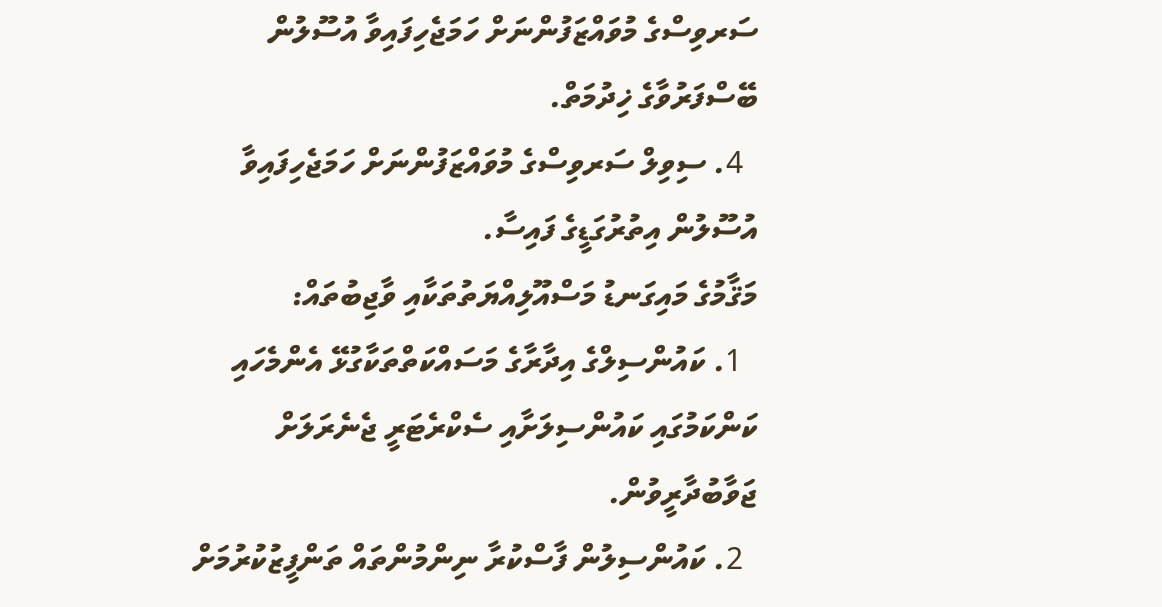ސަރވިސްގެ މުވައްޒަފުންނަށް ހަމަޖެހިފައިވާ އުސޫލުން ބޭސްފަރުވާގެ ޚިދުމަތް.
  4. ސިވިލް ސަރވިސްގެ މުވައްޒަފުންނަށް ހަމަޖެހިފައިވާ އުސޫލުން އިތުރުގަޑީގެ ފައިސާ.
މަޤާމުގެ މައިގަނޑު މަސްއޫލިއްޔަތުތަކާއި ވާޖިބުތައް:
  1. ކައުންސިލްގެ އިދާރާގެ މަސައްކަތްތަކާގުޅޭ އެންމެހައި ކަންކަމުގައި ކައުންސިލަށާއި ސެކްރެޓަރީ ޖެނެރަލަށް ޖަވާބުދާރީވުން.
  2. ކައުންސިލުން ފާސްކުރާ ނިންމުންތައް ތަންފީޒުކުރުމަށް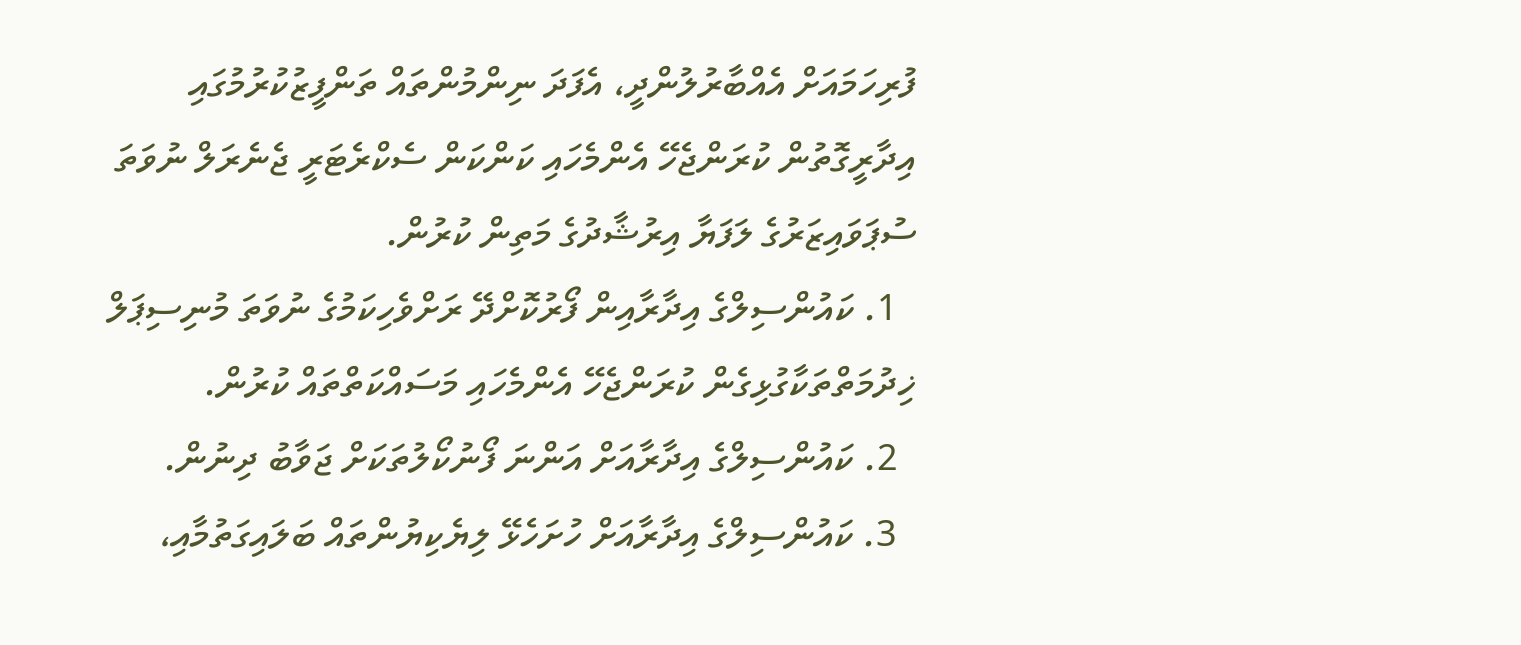ފުރިހަމައަށް އެއްބާރުލުންދީ، އެފަދަ ނިންމުންތައް ތަންފީޒުކުރުމުގައި އިދާރީގޮތުން ކުރަންޖެހޭ އެންމެހައި ކަންކަން ސެކްރެޓަރީ ޖެނެރަލް ނުވަތަ ސުޕަވައިޒަރުގެ ލަފަޔާ އިރުޝާދުގެ މަތިން ކުރުން.
  1. ކައުންސިލްގެ އިދާރާއިން ފޯރުކޮށްދޭ ރަށްވެހިކަމުގެ ނުވަތަ މުނިސިޕަލް ޚިދުމަތްތަކާގުޅިގެން ކުރަންޖެހޭ އެންމެހައި މަސައްކަތްތައް ކުރުން.
  2. ކައުންސިލްގެ އިދާރާއަށް އަންނަ ފޯނުކޯލުތަކަށް ޖަވާބު ދިނުން.
  3. ކައުންސިލްގެ އިދާރާއަށް ހުށަހެޅޭ ލިޔެކިޔުންތައް ބަލައިގަތުމާއި،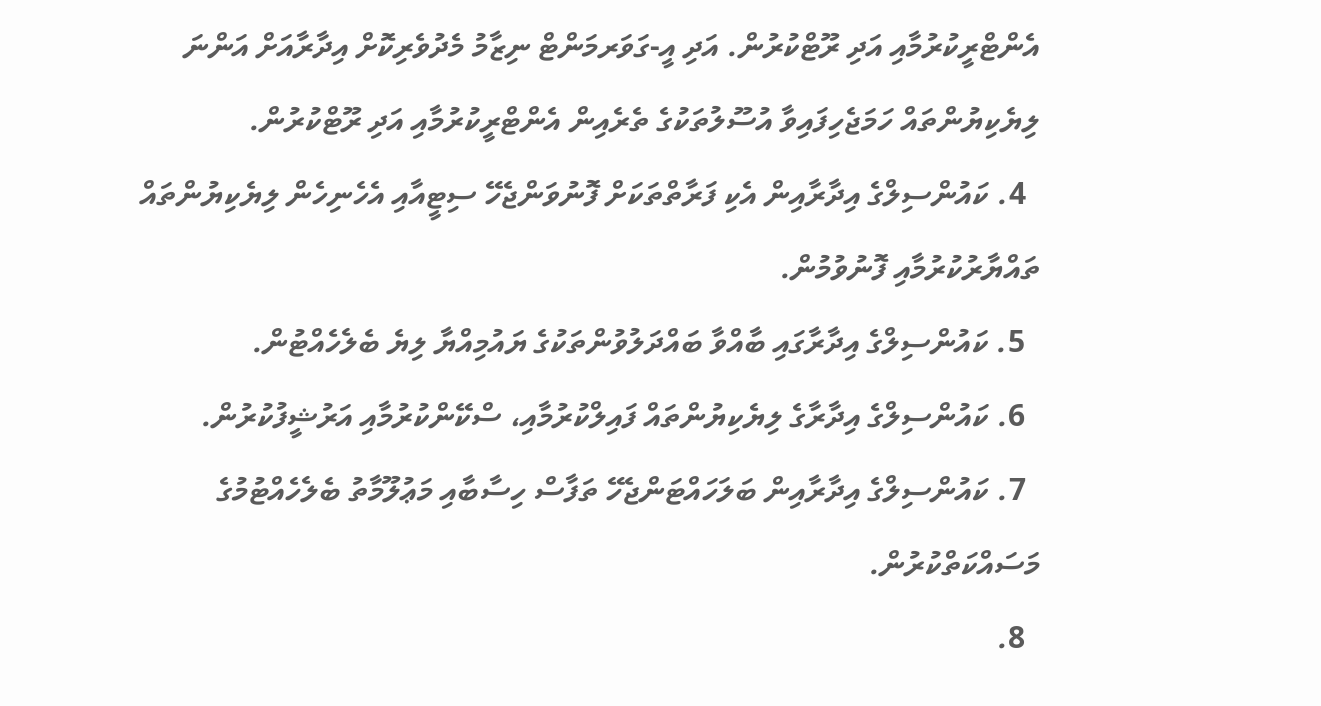އެންޓްރީކުރުމާއި އަދި ރޫޓްކުރުން. އަދި އީ-ގަވަރމަންޓް ނިޒާމު މެދުވެރިކޮށް އިދާރާއަށް އަންނަ ލިޔެކިޔުންތައް ހަމަޖެހިފައިވާ އުސޫލުތަކުގެ ތެރެއިން އެންޓްރީކުރުމާއި އަދި ރޫޓްކުރުން.
  4. ކައުންސިލްގެ އިދާރާއިން އެކި ފަރާތްތަކަށް ފޮނުވަންޖެހޭ ސިޓީއާއި އެހެނިހެން ލިޔެކިޔުންތައް ތައްޔާރުކުރުމާއި ފޮނުވުމުން.
  5. ކައުންސިލްގެ އިދާރާގައި ބާއްވާ ބައްދަލުވުންތަކުގެ ޔައުމިއްޔާ ލިޔެ ބެލެހެއްޓުން.
  6. ކައުންސިލްގެ އިދާރާގެ ލިޔެކިޔުންތައް ފައިލްކުރުމާއި، ސްކޭންކުރުމާއި އަރުޝީފުކުރުން.
  7. ކައުންސިލްގެ އިދާރާއިން ބަލަހައްޓަންޖެހޭ ތަފާސް ހިސާބާއި މަޢުލޫމާތު ބެލެހެއްޓުމުގެ މަސައްކަތްކުރުން.
  8.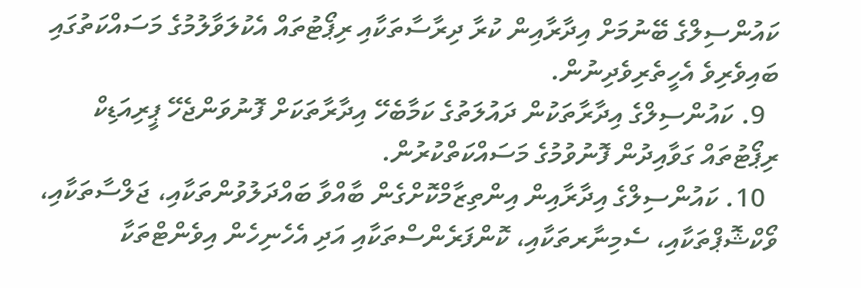ކައުންސިލްގެ ބޭނުމަށް އިދާރާއިން ކުރާ ދިރާސާތަކާއި ރިޕޯޓުތައް އެކުލަވާލުމުގެ މަސައްކަތުގައި ބައިވެރިވެ އެހީތެރިވެދިނުން.
  9. ކައުންސިލްގެ އިދާރާތަކުން ދައުލަތުގެ ކަމާބެހޭ އިދާރާތަކަށް ފޮނުވަންޖެހޭ ޕީރިއަޑިކް ރިޕޯޓުތައް ގަވާއިދުން ފޮނުވުމުގެ މަސައްކަތްކުރުން.
  10. ކައުންސިލްގެ އިދާރާއިން އިންތިޒާމްކޮށްގެން ބާއްވާ ބައްދަލުވުންތަކާއި، ޖަލްސާތަކާއި، ވޯކްޝޮޕްތަކާއި، ސެމިނާރތަކާއި، ކޮންފަރެންސްތަކާއި އަދި އެހެނިހެން އިވެންޓްތަކާ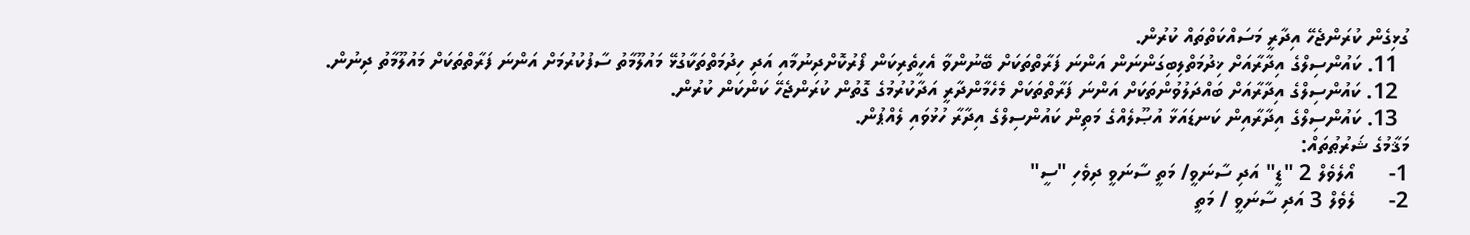ގުޅިގެން ކުރަންޖެހޭ އިދާރީ މަސައްކަތްތައް ކުރުން.
  11. ކައުންސިލްގެ އިދާރާއަށް ޚިދުމަތްލިބިގަންނަން އަންނަ ފަރާތްތަކަށް ބޭނުންވާ އެހީތެރިކަން ފޯރުކޮށްދިނުމާއި އަދި ހިދުމަތްތަކާގުޅޭ މައުލޫމާތު ސާފުކުރުމަށް އަންނަ ފަރާތްތަކަށް މައުލޫމާތު ދިނުން.
  12. ކައުންސިލްގެ އިދާރާއަށް ބައްދަލުވުންތަކަށް އަންނަ ފަރާތްތަކަށް މެހެމާންދާރީ އަދާކުރުމުގެ ގޮތުން ކުރަންޖެހޭ ކަންކަން ކުރުން.
  13. ކައުންސިލްގެ އިދާރާއިން ކަނޑައަޅާ އުޞޫލެއްގެ މަތިން ކައުންސިލްގެ އިދާރާ ހުޅުވައި ލެއްޕުން.
މަޤާމުގެ ޝަރުޠުތައް:
1-      އޯލެވެލް 2 "ޑީ" އަދި ސާނަވީ/ މަތީ ސާނަވީ ދިވެހި "ސީ"
2-      ލެވެލް 3 އަދި ސާނަވީ / މަތީ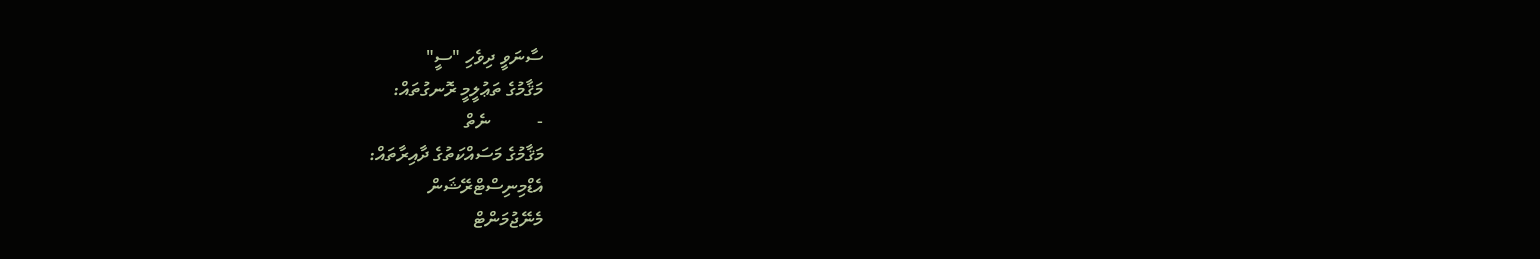ސާނަވީ ދިވެހި "ސީ"
މަޤާމުގެ ތަޢުލީމީ ރޮނގުތައް:
-          ނެތް
މަޤާމުގެ މަސައްކަތުގެ ދާއިރާތައް:
އެޑްމިނިސްޓްރޭޝަން
މެނޭޖުމަންޓް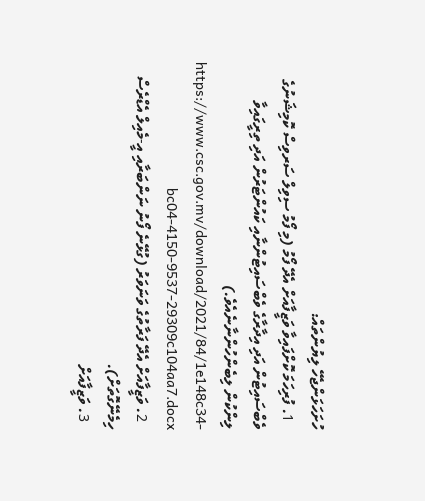ހުށަހަޅަންޖެހޭ ލިޔުންތައް:
  1. ފުރިހަމަ ކޮށްފައިވާ ވަޒީފާއަށް އެދޭ ފޯމު (މި ފޯމު ސިވިލް ސަރވިސް ކޮމިޝަނުގެ ވެބްސައިޓުން އަދި އިދާރާގެ ވެބްސައިޓުންނާއި ކައުންޓަރުން އަދި ތިރީގައިވާ ލިންކުން ލިބެންހުންނާނެއެވެ.)  https://www.csc.gov.mv/download/2021/84/1e148c34-bc04-4150-9537-29309c104aa7.docx
  2. ވަޒީފާއަށް އެދޭ ފަރާތުގެ ވަނަވަރު (ގުޅޭނެ ފޯނު ނަންބަރާއި އީ-މެއިލް އެޑްރެސް ހިމެނޭގޮތަށް).
  3. ވަޒީފާއަށް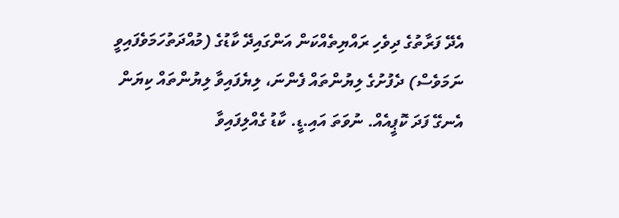އެދޭ ފަރާތުގެ ދިވެހި ރައްޔިތެއްކަން އަންގައިދޭ ކާޑުގެ (މުއްދަތުހަމަވެފައިވީ ނަމަވެސް) ދެފުށުގެ ލިޔުންތައް ފެންނަ، ލިޔެފައިވާ ލިޔުންތައް ކިޔަން އެނގޭ ފަދަ ކޮޕީއެއް. ނުވަތަ އައި.ޑީ. ކާޑު ގެއްލިފައިވާ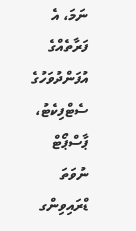ނަމަ، އެ ފަރާތެއްގެ އުފަންދުވަހުގެ ސެޓްފިކެޓު، ޕާސްޕޯޓް ނުވަތަ ޑްރައިވިންގ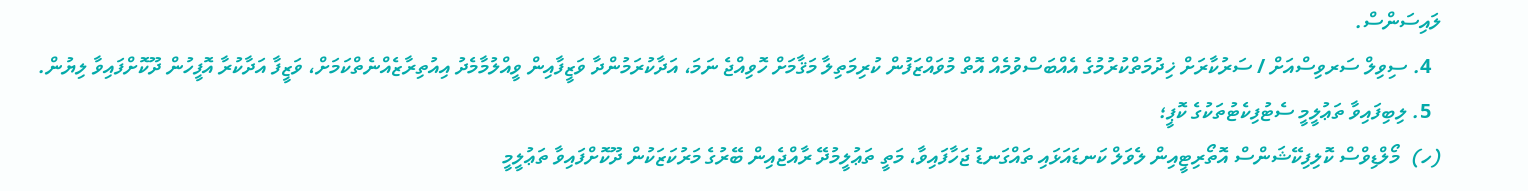ލައިސަންސް.
  4. ސިވިލް ސަރވިސްއަށް / ސަރުކާރަށް ޚިދުމަތްކުރުމުގެ އެއްބަސްވުމެއް އޮތް މުވައްޒަފުން ކުރިމަތިލާ މަޤާމަށް ހޮވިއްޖެ ނަމަ، އަދާކުރަމުންދާ ވަޒީފާއިން ވީއްލުމާމެދު އިއުތިރާޒެއްނެތްކަމަށް، ވަޒީފާ އަދާކުރާ އޮފީހުން ދޫކޮށްފައިވާ ލިޔުން.
  5. ލިބިފައިވާ ތަޢުލީމީ ސެޓުފިކެޓުތަކުގެ ކޮޕީ؛
(ހ)  މޯލްޑިވްސް ކޮލިފިކޭޝަންސް އޮތޯރިޓީއިން ލެވަލް ކަނޑައަޅައި ތައްގަނޑު ޖަހާފައިވާ، މަތީ ތަޢުލީމުދޭ ރާއްޖެއިން ބޭރުގެ މަރުކަޒަކުން ދޫކޮށްފައިވާ ތަޢުލީމީ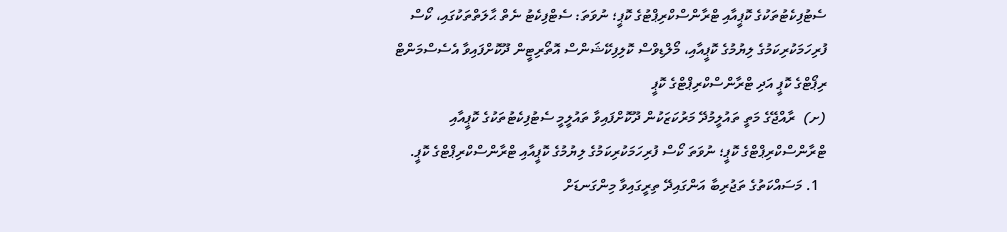ސެޓުފިކެޓުތަކުގެ ކޮޕީއާއި ޓްރާންސްކްރިޕްޓުގެ ކޮޕީ؛ ނުވަތަ: ސެޓްފިކެޓު ނެތް ޙާލަތްތަކުގައި، ކޯސް ފުރިހަމަކުރިކަމުގެ ލިޔުމުގެ ކޮޕީއާއި، މޯލްޑިވްސް ކޮލިފިކޭޝަންސް އޮތޯރިޓީން ދޫކޮށްފައިވާ އެސެސްމަންޓް ރިޕޯޓްގެ ކޮޕީ އަދި ޓްރާންސްކްރިޕްޓްގެ ކޮޕީ
(ށ)  ރާއްޖޭގެ މަތީ ތައުލީމުދޭ މަރުކަޒަކުން ދޫކޮށްފައިވާ ތައުލީމީ ސެޓުފިކެޓުތަކުގެ ކޮޕީއާއި ޓްރާންސްކްރިޕްޓްގެ ކޮޕީ؛ ނުވަތަ ކޯސް ފުރިހަމަކުރިކަމުގެ ލިޔުމުގެ ކޮޕީއާއި ޓްރާންސްކްރިޕްޓްގެ ކޮޕީ.
  1. މަސައްކަތުގެ ތަޖުރިބާ އަންގައިދޭ ތިރީގައިވާ މިންގަނޑަށް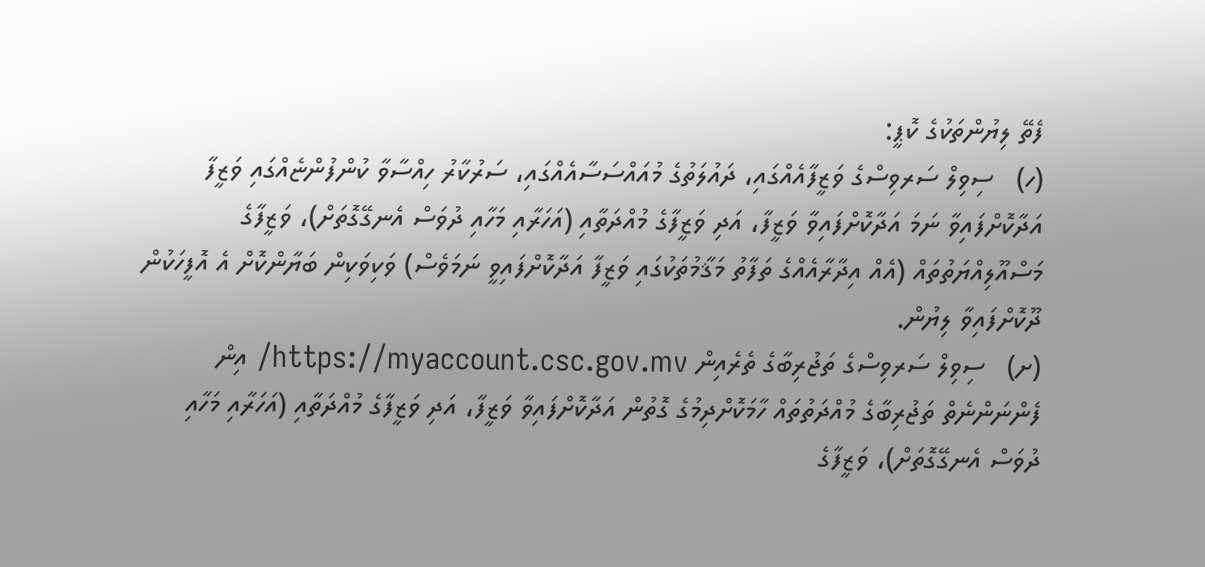ފެތޭ ލިޔުންތަކުގެ ކޮޕީ:
(ހ)   ސިވިލް ސަރވިސްގެ ވަޒީފާއެއްގައި، ދައުލަތުގެ މުއައްސަސާއެއްގައި، ސަރުކާރު ހިއްސާވާ ކުންފުންޏެއްގައި ވަޒީފާ އަދާކޮށްފައިވާ ނަމަ އަދާކޮށްފައިވާ ވަޒީފާ، އަދި ވަޒީފާގެ މުއްދަތާއި (އަހަރާއި މަހާއި ދުވަސް އެނގޭގޮތަށް)، ވަޒީފާގެ މަސްއޫލިއްޔަތުތައް (އެއް އިދާރާއެއްގެ ތަފާތު މަޤާމުތަކުގައި ވަޒީފާ އަދާކޮށްފައިވީ ނަމަވެސް) ވަކިވަކިން ބަޔާންކޮށް އެ އޮފީހަކުން ދޫކޮށްފައިވާ ލިޔުން.
(ށ)   ސިވިލް ސަރވިސްގެ ތަޖުރިބާގެ ތެރެއިން https://myaccount.csc.gov.mv/ އިން ފެންނަންނެތް ތަޖުރިބާގެ މުއްދަތުތައް ހާމަކޮށްދިމުގެ ގޮތުން އަދާކޮށްފައިވާ ވަޒީފާ، އަދި ވަޒީފާގެ މުއްދަތާއި (އަހަރާއި މަހާއި ދުވަސް އެނގޭގޮތަށް)، ވަޒީފާގެ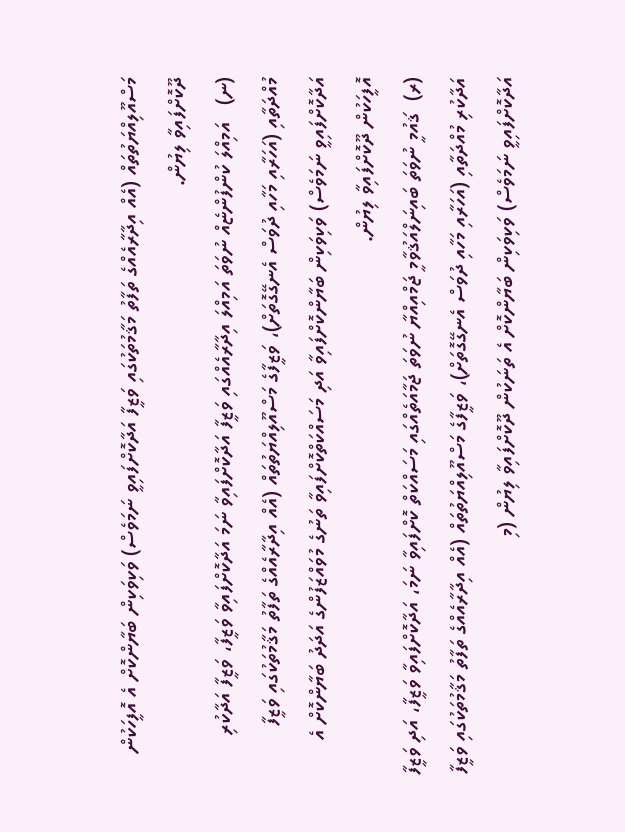މަސްއޫލިއްޔަތުތައް (އެއް އިދާރާއެއްގެ ތަފާތު މަޤާމުތަކުގައި ވަޒީފާ އަދާކޮށްފައިވީ ނަމަވެސް) ވަކިވަކިން ބަޔާންކޮށް އެ އޮފީހަކުން ދޫކޮށްފައިވާ ލިޔުން.
(ނ)   އަމިއްލަ ކުންފުންޏެއް ނުވަތަ އަމިއްލަ އިދާރާއެއްގައި ވަޒީފާ އަދާކޮށްފައިވާ ނަމަ އަދާކޮށްފައިވާ ވަޒީފާ، ވަޒީފާ އަދާކުރި މުއްދަތާއި (އަހަރާއި މަހާއި ދުވަސް އެނގޭގޮތަށް)، ވަޒީފާގެ މަސްއޫލިއްޔަތުތައް (އެއް އިދާރާއެއްގެ ތަފާތު މަޤާމުތަކުގައި ވަޒީފާ އަދާކޮށްފައިވީ ނަމަވެސް) ވަކިވަކިން ބަޔާންކޮށްފައިވާ އަދި މަސައްކަތްކޮށްފައިވާ ތަނުގެ މުވައްޒަފުންގެ އަދަދު ބަޔާންކޮށް އެ އޮފީހަކުން ދޫކޮށްފައިވާ ލިޔުން.
(ރ)  ޤައުމީ ނުވަތަ ބައިނަލްއަޤުވާމީ ޖަމްއިއްޔާ ނުވަތަ ޖަމާއަތެއްގައި މަސައްކަތް ކޮށްފައިވާ ނަމަ، އަދާކޮށްފައިވާ ވަޒީފާ، އަދި ވަޒީފާ އަދާކުރި މުއްދަތާއި (އަހަރާއި މަހާއި ދުވަސް އެނގޭގޮތަށް)، ވަޒީފާގެ މަސްއޫލިއްޔަތުތައް (އެއް އިދާރާއެއްގެ ތަފާތު މަޤާމުތަކުގައި ވަޒީފާ އަދާކޮށްފައިވީ ނަމަވެސް) ވަކިވަކިން ބަޔާންކޮށް އެ ތަނަކުން ދޫކޮށްފައިވާ ލިޔުން (މި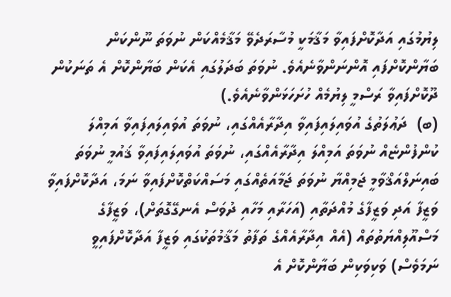ލިޔުމުގައި އަދާކޮށްފައިވާ މަޤާމަކީ މުސާރަދެވޭ މަޤާމެއްކަން ނުވަތަ ނޫންކަން ބަޔާންކޮށްފައި އޮންނަންވާނެއެވެ. ނުވަތަ ބަދަލުގައި އެކަން ބަޔާންކޮށް އެ ތަނަކުން ދޫކޮށްފައިވާ ރަސްމީ ލިޔުމެއް ހުށަހަޅަންވާނެއެވެ.)
(ބ)  ދަޢުލަތުގެ އުވައިލައިފައިވާ އިދާރާއެއްގައި، ނުވަތަ އުވައިލައިފައިވާ އަމިއްލަ ކުންފުންޏެއް ނުވަތަ އަމިއްލަ އިދާރާއެއްގައި، ނުވަތަ އުވައިލައިފައިވާ ޤައުމީ ނުވަތަ ބައިނަލްއަޤްވާމީ ޖަމިއްޔާ ނުވަތަ ޖަމާއަތެއްގައި މަސައްކަތްކޮށްފައިވާ ނަމަ، އަދާކޮށްފައިވާ ވަޒީފާ އަދި ވަޒީފާގެ މުއްދަތާއި (އަހަރާއި މަހާއި ދުވަސް އެނގޭގޮތަށް)، ވަޒީފާގެ މަސްއޫލިއްޔަތުތައް (އެއް އިދާރާއެއްގެ ތަފާތު މަޤާމުތަކުގައި ވަޒީފާ އަދާކޮށްފައިވީ ނަމަވެސް) ވަކިވަކިން ބަޔާންކޮށް އެ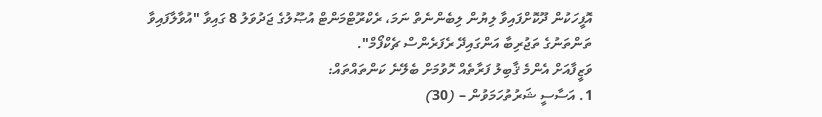އޮފީހަކުން ދޫކޮށްފައިވާ ލިޔުން ލިބެންނެތް ނަމަ، ރެކްރޫޓްމަންޓް އުޞޫލުގެ ޖަދުވަލު 8 ގައިވާ "އުވާލާފައިވާ ތަންތަނުގެ ތަޖުރިބާ އަންގައިދޭ ރެފަރެންސް ޗެކްފޯމް".
ވަޒީފާއަށް އެންމެ ޤާބިލު ފަރާތެއް ހޮވުމަށް ބެލޭނެ ކަންތައްތައް:
1. އަސާސީ ޝަރުތުހަމަވުން – (30)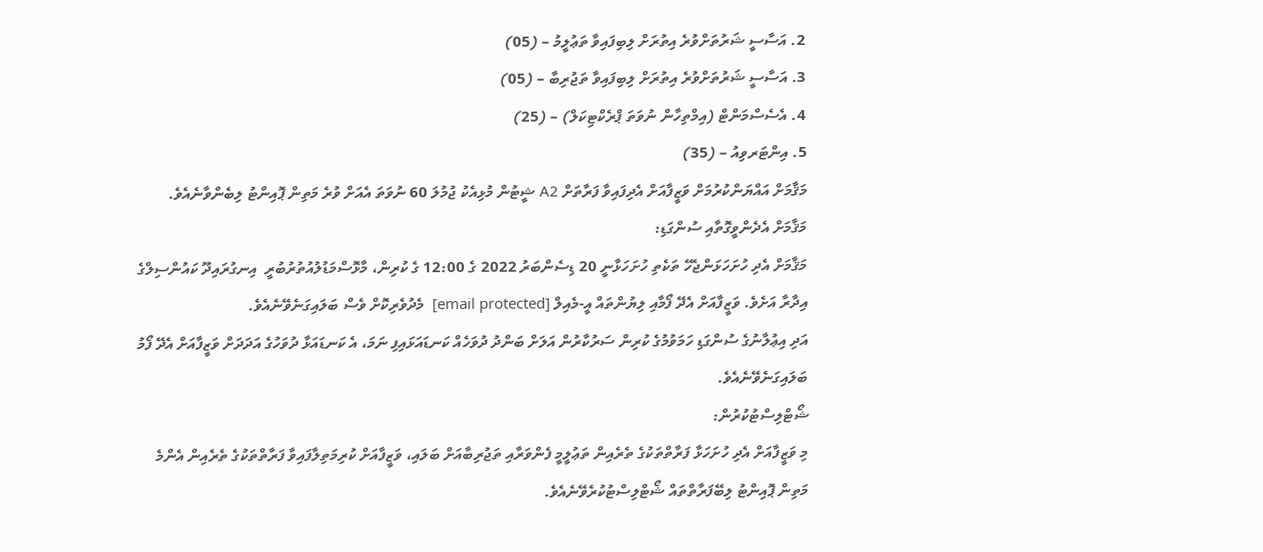2. އަސާސީ ޝަރުތަށްވުރެ އިތުރަށް ލިބިފައިވާ ތަޢުލީމު – (05)
3. އަސާސީ ޝަރުތަށްވުރެ އިތުރަށް ލިބިފައިވާ ތަޖުރިބާ – (05)
4. އެސެސްމަންޓް (އިމްތިހާން ނުވަތަ ޕްރެކްޓިކަލް) – (25)
5. އިންޓަރވިއު – (35)
މަޤާމަށް އައްޔަންކުރުމަށް ވަޒީފާއަށް އެދިފައިވާ ފަރާތަށް A2 ޝީޓުން މުޅިއެކު ޖުމުލަ 60 ނުވަތަ އެއަށް ވުރެ މަތިން ޕޮއިންޓު ލިބެންވާނެއެވެ.
މަޤާމަށް އެދެންވީގޮތާއި ސުންގަޑި:
މަޤާމަށް އެދި ހުށަހަޅަންޖެހޭ ތަކެތި ހުށަހަޅާނީ 20 ޑިސެންބަރު 2022 ގެ 12:00 ގެ ކުރިން، މާޅޮސްމަޑުލުއުތުރުބުރީ  އިނގުރައިދޫ ކައުންސިލްގެ އިދާރާ އަށެވެ. ވަޒީފާއަށް އެދޭ ފޯމާއި ލިޔުންތައް އީ-މެއިލް [email protected]  މެދުވެރިކޮށް ވެސް ބަލައިގަނެވޭނެއެވެ.
އަދި އިޢުލާނުގެ ސުންގަޑި ހަމަވުމުގެ ކުރިން ސަރުކާރުން އަލަށް ބަންދު ދުވަހެއް ކަނޑައަޅައިފި ނަމަ، އެ ކަނޑައަޅާ ދުވަހުގެ އަދަދަށް ވަޒީފާއަށް އެދޭ ފޯމު ބަލައިގަނެވޭނެއެވެ.
ޝޯޓްލިސްޓުކުރުން:
މި ވަޒީފާއަށް އެދި ހުށަހަޅާ ފަރާތްތަކުގެ ތެރެއިން ތަޢުލީމީ ފެންވަރާއި ތަޖުރިބާއަށް ބަލައި، ވަޒީފާއަށް ކުރިމަތިލާފައިވާ ފަރާތްތަކުގެ ތެރެއިން އެންމެ މަތިން ޕޮއިންޓު ލިބޭފަރާތްތައް ޝޯޓްލިސްޓުކުރެވޭނެއެވެ.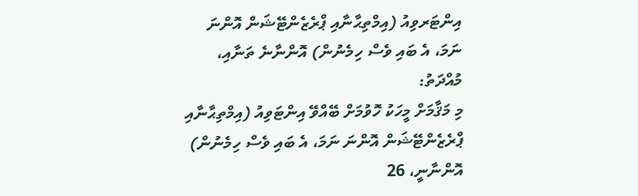އިންޓަރވިއު (އިމްތިޙާނާއި ޕްރެޒެންޓޭޝަން އޮންނަ ނަމަ، އެ ބައި ވެސް ހިމެނުން) އޮންނާނެ ތަނާއި، މުއްދަތު:
މި މަޤާމަށް މީހަކު ހޮވުމަށް ބޭއްވޭ އިންޓަވިއު (އިމްތިޙާނާއި ޕްރެޒެންޓޭޝަން އޮންނަ ނަމަ، އެ ބައި ވެސް ހިމެނުން)  އޮންނާނީ، 26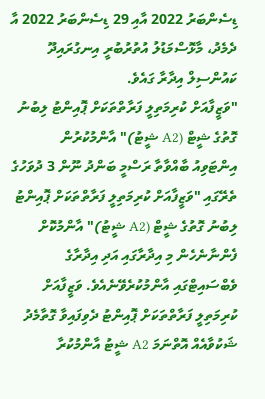ޑިސެންބަރު 2022 އާއި 29 ޑިސެންބަރު 2022 އާ ދެމެދު، މާޅޮސްމަޑުލު އުތުރުބުރީ އިނގުރައިދޫ ކައުންސިލް އިދާރާ ގައެވެ.
"ވަޒީފާއަށް ކުރިމަތިލީ ފަރާތްތަކަށް ޕޮއިންޓު ލިބުނު ގޮތުގެ ޝީޓް (A2 ޝީޓު)" އާންމުކުރުން
އިންޓަވިއު ބާއްވާތާ ރަސްމީ ބަންދު ނޫން 3 ދުވަހުގެ ތެރޭގައި "ވަޒީފާއަށް ކުރިމަތިލީ ފަރާތްތަކަށް ޕޮއިންޓު ލިބުނު ގޮތުގެ ޝީޓް (A2 ޝީޓު)" އާންމުކޮށް ފެންނާނެހެން މި އިދާރާގައި އަދި އިދާރާގެ ވެބްސައިޓްގައި އާންމުކުރެވޭނެއެވެ. ވަޒީފާއަށް ކުރިމަތިލީ ފަރާތްތަކަށް ޕޮއިންޓު ދެވިފައިވާ ގޮތާމެދު ޝަކުވާއެއް އޮތްނަމަ A2 ޝީޓު އާންމުކުރާ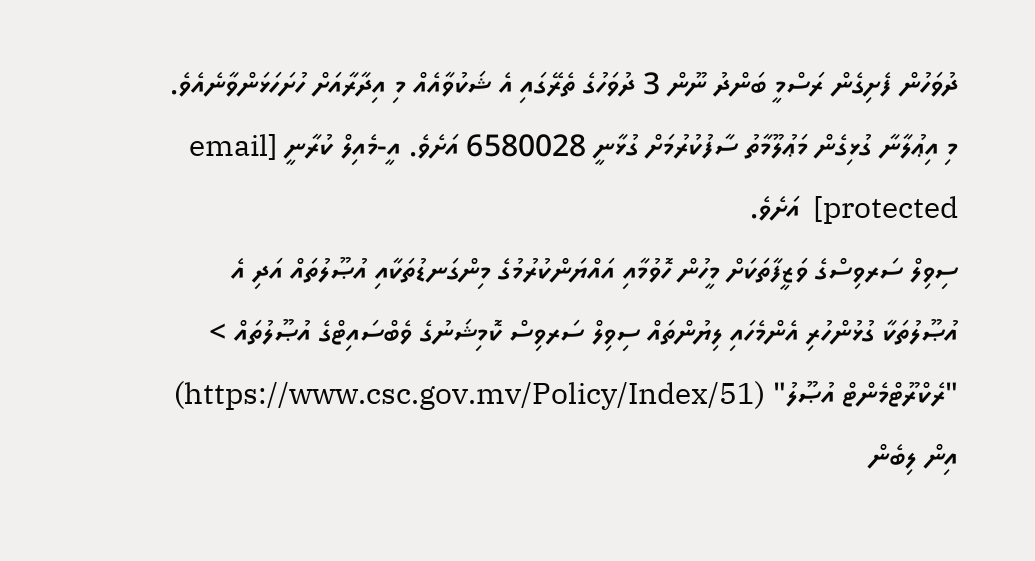ދުވަހުން ފެށިގެން ރަސްމީ ބަންދު ނޫން 3 ދުވަހުގެ ތެރޭގައި އެ ޝަކުވާއެއް މި އިދާރާއަށް ހުށަހަޅަންވާނެއެވެ.
މި އިޢުލާނާ ގުޅިގެން މަޢުލޫމާތު ސާފުކުރުމަށް ގުޅާނީ 6580028 އަށެވެ. އީ-މެއިލް ކުރާނީ [email protected]  އަށެވެ.
ސިވިލް ސަރވިސްގެ ވަޒީފާތަކަށް މީހުން ހޮވުމާއި އައްޔަންކުރުމުގެ މިންގަނޑުތަކާއި އުޞޫލުތައް އަދި އެ އުޞޫލުތަކާ ގުޅުންހުރި އެންމެހައި ލިޔުންތައް ސިވިލް ސަރވިސް ކޮމިޝަނުގެ ވެބްސައިޓްގެ އުޞޫލުތައް > "ރެކްރޫޓްމެންޓް އުޞޫލު" (https://www.csc.gov.mv/Policy/Index/51) އިން ލިބެން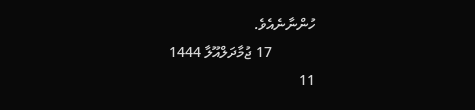ހުންނާނެއެވެ.
            17 ޖުމާދަލްއޫލާ 1444
11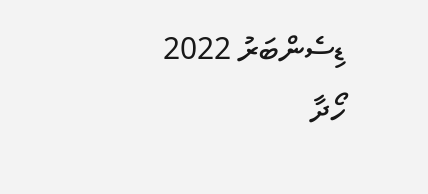ޑިސެންބަރު 2022
ހޯދާ